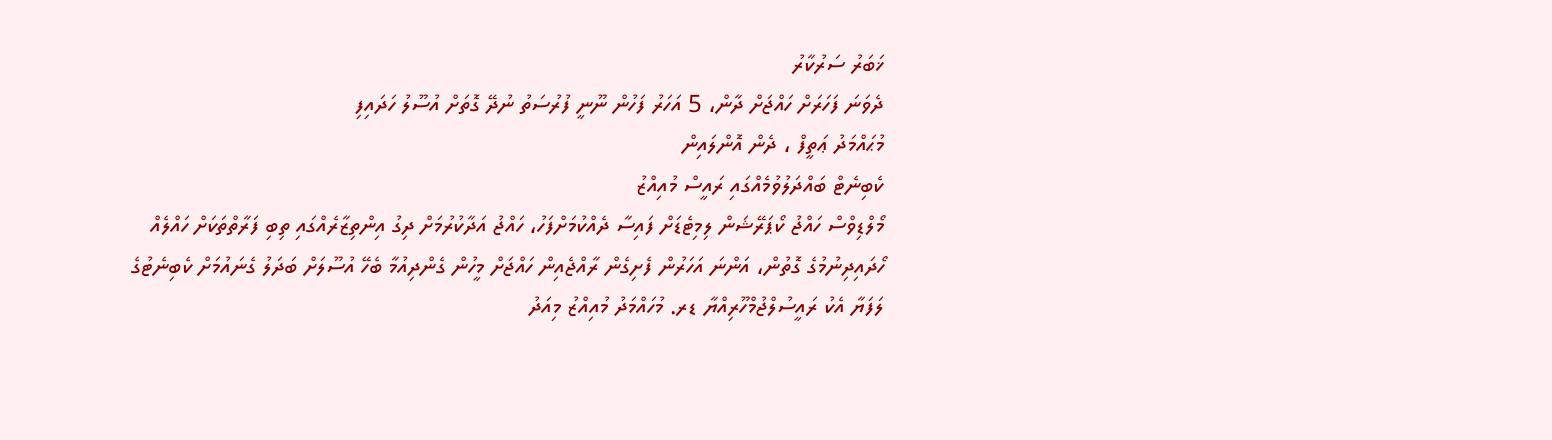ޚަބަރު ސަރުކާރު
ދެވަނަ ފަހަރަށް ހައްޖަށް ދާން، 5 އަހަރު ފަހުން ނޫނީ ފުރުސަތު ނުދޭ ގޮތަށް އުސޫލު ހަދައިފި
މުޙައްމަދު ޢަތީފް ، ދެން އޮންލައިން
ކެބިނެޓް ބައްދަލުވުމެއްގައި ރައީސް މުއިއްޒު
މޯލްޑިވްސް ހައްޖު ކޯޕަރޭޝަން ލިމިޓެޑަށް ފައިސާ ދެއްކުމަށްފަހު، ހައްޖު އަދާކުރުމަށް ދިގު އިންތިޒާރެއްގައި ތިބި ފަރާތްތަކަށް ހައްލެއް ހޯދައިދިނުމުގެ ގޮތުން، އަންނަ އަހަރުން ފެށިގެން ރާއްޖެއިން ހައްޖަށް މީހުން ގެންދިއުމާ ބެހޭ އުސޫލަށް ބަދަލު ގެނައުމަށް ކެބިނެޓުގެ ލަފަޔާ އެކު ރައީސުލްޖުމްހޫރިއްޔާ ޑރ. މުހައްމަދު މުއިއްޒު މިއަދު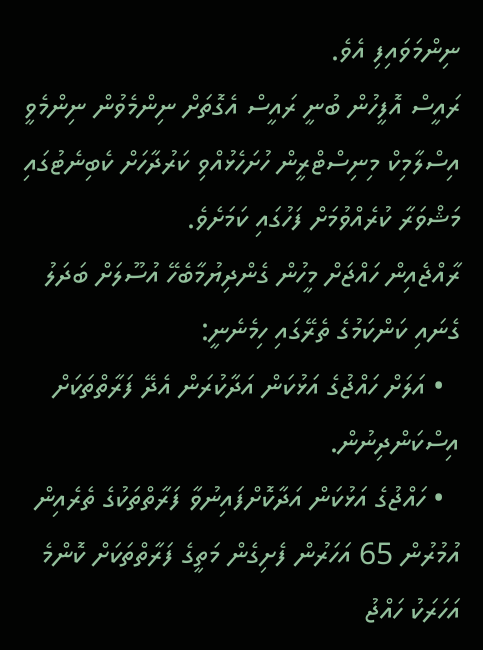ނިންމަވައިފި އެވެ.
ރައީސް އޮފީހުން ބުނީ ރައީސް އެގޮތަށް ނިންމެވުން ނިންމެވީ އިސްލާމިކް މިނިސްޓްރީން ހުށަހެޅުއްވި ކަރުދާހަށް ކެބިނެޓުގައި މަޝްވަރާ ކުރެއްވުމަށް ފަހުގައި ކަމަށެވެ.
ރާއްޖެއިން ހައްޖަށް މީހުން ގެންދިޔުމާބެހޭ އުސޫލަށް ބަދަލު ގެނައި ކަންކަމުގެ ތެރޭގައި ހިމެނެނީ:
  • އަލަށް ހައްޖުގެ އަޅުކަން އަދާކުރަން އެދޭ ފަރާތްތަކަށް އިސްކަންދިނުން.
  • ހައްޖުގެ އަޅުކަން އަދާކޮށްފައިނުވާ ފަރާތްތަކުގެ ތެރެއިން އުމުރުން 65 އަހަރުން ފެށިގެން މަތީގެ ފަރާތްތަކަށް ކޮންމެ އަހަރަކު ހައްޖު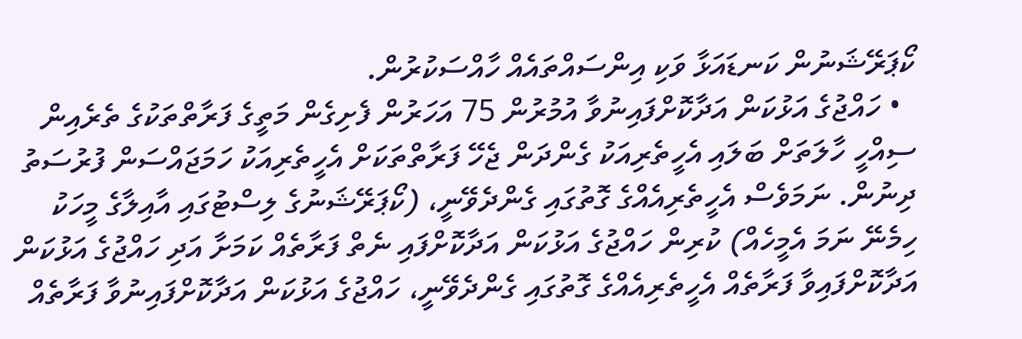ކޯޕަރޭޝަނުން ކަނޑައަޅާ ވަކި އިންސައްތައެއް ހާއްސަކުރުން.
  • ހައްޖުގެ އަޅުކަން އަދާކޮށްފައިނުވާ އުމުރުން 75 އަހަރުން ފެށިގެން މަތީގެ ފަރާތްތަކުގެ ތެރެއިން ސިއްހީ ހާލަތަށް ބަލައި އެހީތެރިއަކު ގެންދަން ޖެހޭ ފަރާތްތަކަށް އެހީތެރިއަކު ހަމަޖައްސަން ފުރުސަތު ދިނުން. ނަމަވެސް އެހީތެރިއެއްގެ ގޮތުގައި ގެންދެވޭނީ، (ކޯޕަރޭޝަނުގެ ލިސްޓުގައި އާއިލާގެ މީހަކު ހިމެނޭ ނަމަ އެމީހެއް) ކުރިން ހައްޖުގެ އަޅުކަން އަދާކޮށްފައި ނެތް ފަރާތެއް ކަމަށާ އަދި ހައްޖުގެ އަޅުކަން އަދާކޮށްފައިވާ ފަރާތެއް އެހީތެރިއެއްގެ ގޮތުގައި ގެންދެވޭނީ، ހައްޖުގެ އަޅުކަން އަދާކޮށްފައިނުވާ ފަރާތެއް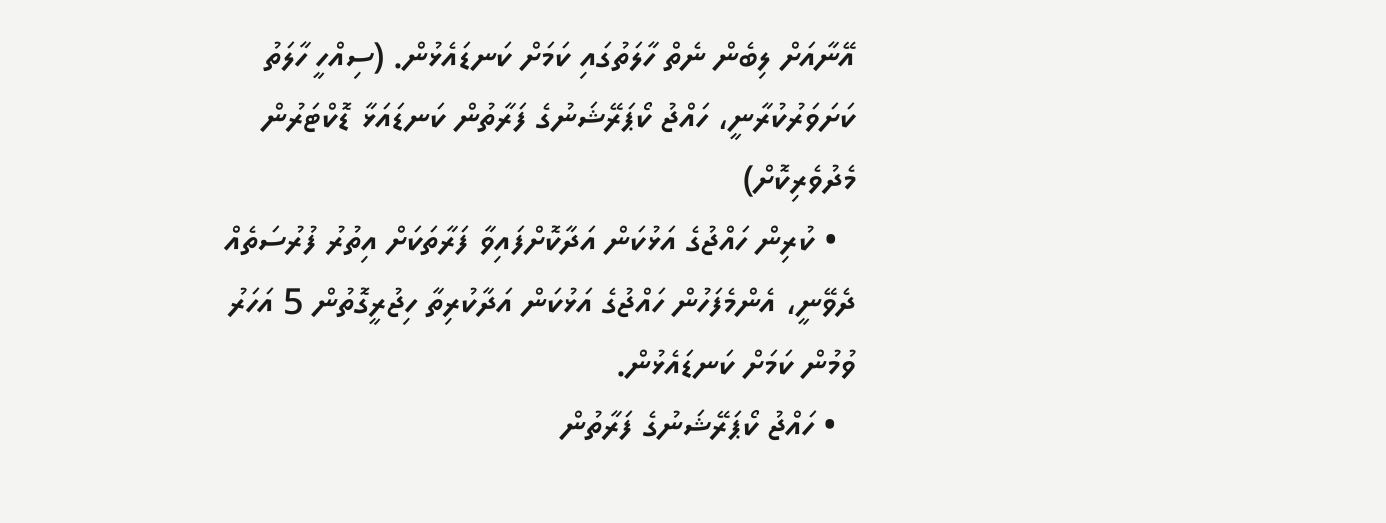އޭނާއަށް ލިބެން ނެތް ހާލަތުގައި ކަމަށް ކަނޑައެޅުން. (ސިއްހީ ހާލަތު ކަށަވަރުކުރާނީ، ހައްޖު ކޯޕަރޭޝަނުގެ ފަރާތުން ކަނޑައަޅާ ޑޮކްޓަރުން މެދުވެރިކޮށް)
  • ކުރިން ހައްޖުގެ އަޅުކަން އަދާކޮށްފައިވާ ފަރާތަކަށް އިތުރު ފުރުސަތެއް ދެވޭނީ، އެންމެފަހުން ހައްޖުގެ އަޅުކަން އަދާކުރިތާ ހިޖުރީގޮތުން 5 އަހަރު ވުމުން ކަމަށް ކަނޑައެޅުން.
  • ހައްޖު ކޯޕަރޭޝަނުގެ ފަރާތުން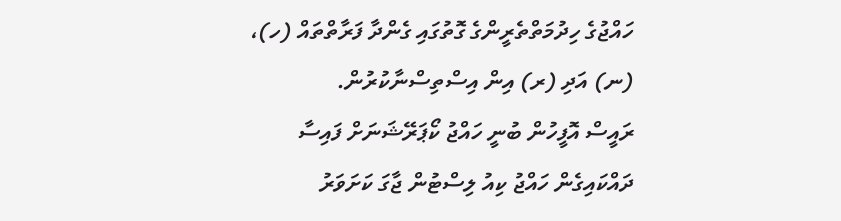ހައްޖުގެ ހިދުމަތްތެރީންގެ ގޮތުގައި ގެންދާ ފަރާތްތައް (ހ)، (ނ) އަދި (ރ) އިން އިސްތިސްނާކުރުން.
ރައީސް އޮފީހުން ބުނީ ހައްޖު ކޯޕަރޭޝަނަށް ފައިސާ ދައްކައިގެން ހައްޖު ކިއު ލިސްޓުން ޖާގަ ކަށަވަރު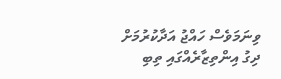ވިނަމަވެސް ހައްޖު އަދާކުރުމަށް ދިގު އިންތިޒާރެއްގައި ތިބި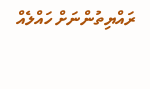ރައްޔިތުންނަށް ހައްލެއް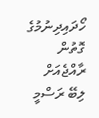ހޯދައިދިނުމުގެ ގޮތުން ރާއްޖެއަށް ލިބޭ ރަސްމީ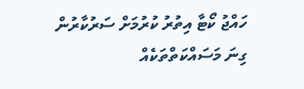ހައްޖު ކޯޓާ އިތުރު ކުރުމަށް ސަރުކާރުން ގިނަ މަސައްކަތްތަކެއް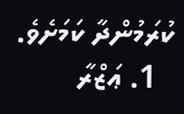ކުރަމުންދާ ކަމަށެވެ.
  1. ޢަޒްރާ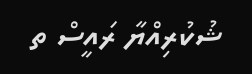ޝުކުރިއްޔާ ރައީސް ތ